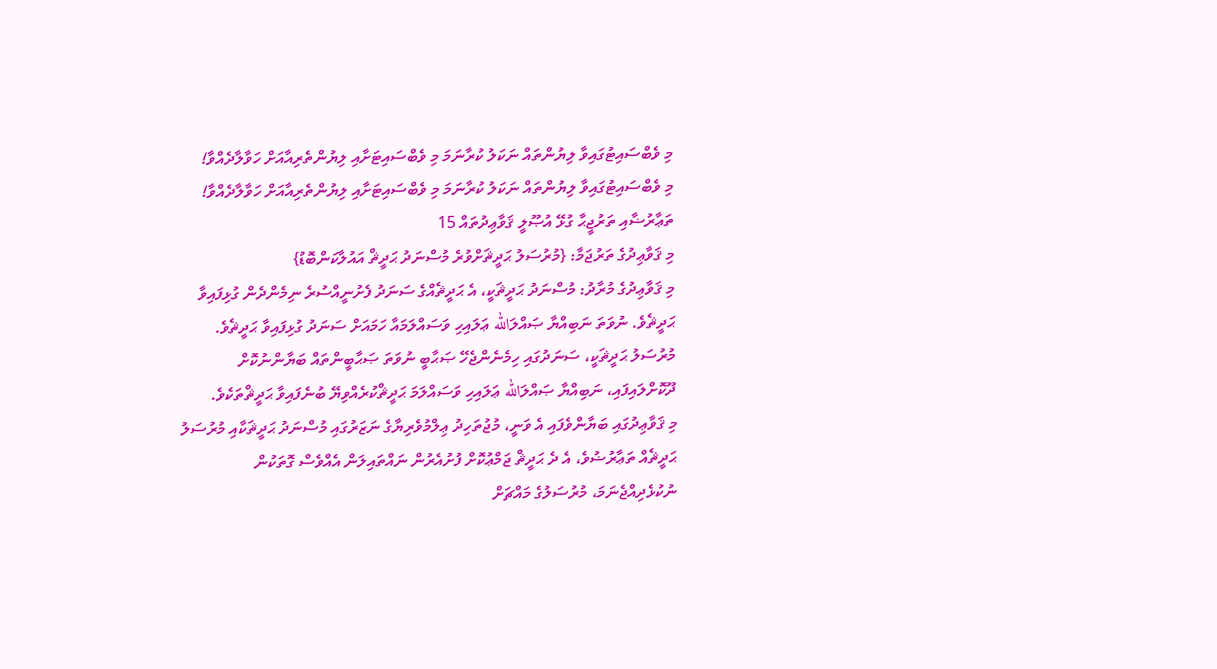މި ވެބްސައިޓުގައިވާ ލިޔުންތައް ނަކަލު ކުރާނަމަ މި ވެބްސައިޓަށާއި ލިޔުންތެރިއާއަށް ހަވާލާދެއްވާ!
މި ވެބްސައިޓުގައިވާ ލިޔުންތައް ނަކަލު ކުރާނަމަ މި ވެބްސައިޓަށާއި ލިޔުންތެރިއާއަށް ހަވާލާދެއްވާ!
ތަޢާރުޟާއި ތަރުޖީޙާ ގުޅޭ އުޞޫލީ ޤަވާޢިދުތައް 15
މި ޤަވާޢިދުގެ ތަރުޖަމާ: {މުރުސަލު ޙަދީޘަށްވުރެ މުސްނަދު ޙަދީޘް އައުލާކަންބޮޑު}
މި ޤަވާޢިދުގެ މުރާދު: މުސްނަދު ޙަދީޘަކީ، އެ ޙަދީޘެއްގެ ސަނަދު ފެށުނީއްސުރެ ނިމެންދެން ގުޅިފައިވާ ޙަދީޘެވެ. ނުވަތަ ނަބިއްޔާ ޞައްލަالله ޢަލައިހި ވަސައްލަމައާ ހަމައަށް ސަނަދު ގުޅިފައިވާ ޙަދީޘެވެ. މުރުސަލު ޙަދީޘަކީ، ސަނަދުގައި ހިމެނެންޖެހޭ ޞަޙާބީ ނުވަތަ ޞަޙާބީންތައް ބަޔާންނުކޮށް ދޫކޮށްލައިފައި، ނަބިއްޔާ ޞައްލަالله ޢަލައިހި ވަސައްލަމަ ޙަދީޘްކުރެއްވިޔޭ ބުނެފައިވާ ޙަދީޘްތަކެވެ.
މި ޤަވާޢިދުގައި ބަޔާންވެފައި އެ ވަނީ، މުޖުތަހިދު ޢިލްމުވެރިޔާގެ ނަޒަރުގައި މުސްނަދު ޙަދީޘަކާއި މުރުސަލު ޙަދީޘެއް ތަޢާރުޟުވެ، އެ ދެ ޙަދީޘް ޖަމްޢުކޮށް ފުށުއެރުން ނައްތައިލަން އެއްވެސް ގޮތަކުން ނުކުޅެދިއްޖެނަމަ، މުރުސަލުގެ މައްޗަށް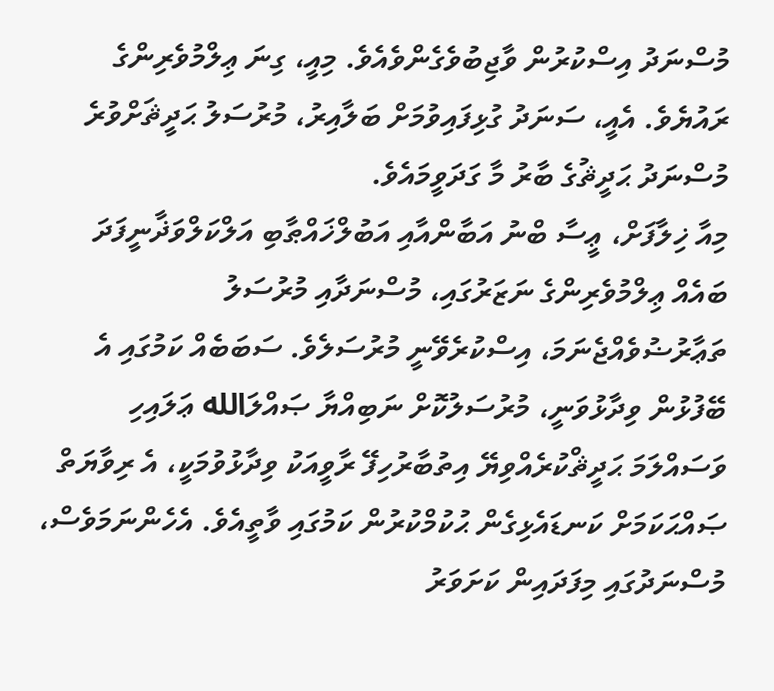މުސްނަދު އިސްކުރުން ވާޖިބުވެގެންވެއެވެ. މިއީ، ގިނަ ޢިލްމުވެރިންގެ ރައުޔެވެ. އެއީ، ސަނަދު ގުޅިފައިވުމަށް ބަލާއިރު، މުރުސަލު ޙަދީޘަށްވުރެ މުސްނަދު ޙަދީޘުގެ ބާރު މާ ގަދަވީމައެވެ.
މިއާ ޚިލާފަށް، ޢީސާ ބްނު އަބާންއާއި އަބުލްޚައްޠާބި އަލްކަލްވަޛާނީފަދަ ބައެއް ޢިލްމުވެރިންގެ ނަޒަރުގައި، މުސްނަދާއި މުރުސަލު ތަޢާރުޟުވެއްޖެނަމަ، އިސްކުރެވޭނީ މުރުސަލެވެ. ސަބަބެއް ކަމުގައި އެ ބޭފުޅުން ވިދާޅުވަނީ، މުރުސަލުކޮށް ނަބިއްޔާ ޞައްލަالله ޢަލައިހި ވަސައްލަމަ ޙަދީޘްކުރެއްވިޔޭ އިތުބާރުހިފޭ ރާވީއަކު ވިދާޅުވުމަކީ، އެ ރިވާޔަތް ޞައްޙަކަމަށް ކަނޑައެޅިގެން ޙުކުމްކުރުން ކަމުގައި ވާތީއެވެ. އެހެންނަމަވެސް، މުސްނަދުގައި މިފަދައިން ކަށަވަރު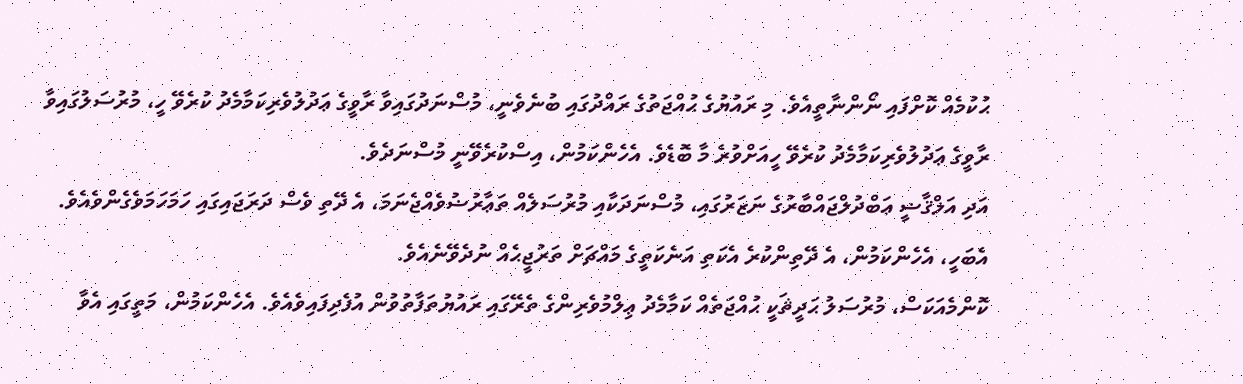ޙުކުމެއް ކޮށްފައި ނޯންނާތީއެވެ. މި ރައުޔުގެ ޙުއްޖަތުގެ ރައްދުގައި ބުނެވެނީ، މުސްނަދުގައިވާ ރާވީގެ ޢަދުލުވެރިކަމާމެދު ކުރެވޭ ހީ، މުރުސަލުގައިވާ ރާވީގެ ޢަދުލުވެރިކަމާމެދު ކުރެވޭ ހީއަށްވުރެ މާ ބޮޑެވެ. އެހެންކަމުން، އިސްކުރެވޭނީ މުސްނަދެވެ.
އަދި އަލްޤާޟީ ޢަބްދުލްޖައްބާރުގެ ނަޒަރުގައި، މުސްނަދަކާއި މުރުސަލެއް ތަޢާރުޟުވެއްޖެނަމަ، އެ ދޭތި ވެސް ދަރަޖައިގައި ހަމަހަމަވެގެންވެއެވެ. އެބަހީ، އެހެންކަމުން، އެ ދޭތިންކުރެ އެކަތި އަނެކަތީގެ މައްޗަށް ތަރުޖީޙެއް ނުދެވޭނެއެވެ.
ކޮންމެއަކަސް، މުރުސަލު ޙަދީޘަކީ ޙުއްޖަތެއް ކަމާމެދު ޢިލްމުވެރިންގެ ތެރޭގައި ރައުޔުތަފާތުވުން އުފެދިފައިވެއެވެ. އެހެންކަމުން، މަތީގައި އެވާ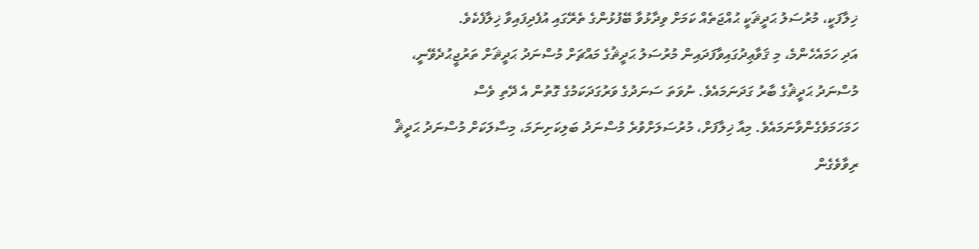ޚިލާފަކީ، މުރުސަލު ޙަދީޘަކީ ޙުއްޖަތެއް ކަމަށް ވިދާޅުވާ ބޭފުޅުންގެ ތެރޭގައި އުފެދިފައިވާ ޚިލާފެކެވެ.
އަދި ހަމައެހެންމެ، މި ޤަވާޢިދުގައިވާފަދައިން މުރުސަލު ޙަދީޘުގެ މައްޗަށް މުސްނަދު ޙަދީޘަށް ތަރުޖީޙުދެވޭނީ، މުސްނަދު ޙަދީޘުގެ ބާރު ގަދަނަމައެވެ. ނުވަތަ ސަނަދުގެ ވަރުގަދަކަމުގެ ގޮތުން އެ ދޭތި ވެސް ހަމަހަމަވެގެންވާނަމައެވެ. މިއާ ޚިލާފަށް، މުރުސަލަށްވުރެ މުސްނަދު ބަލިކަށިނަމަ، މިސާލަކަށް މުސްނަދު ޙަދީޘް ރިވާވެގެން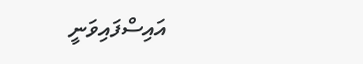އައިސްފައިވަނީ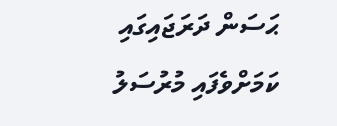ޙަސަން ދަރަޖައިގައި ކަމަށްވެފައި މުރުސަލު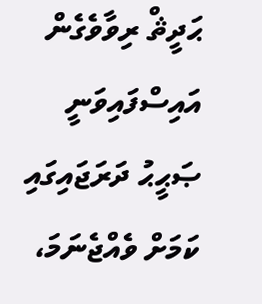ޙަދީޘް ރިވާވެގެން އައިސްފައިވަނީ ޞަޙީޙު ދަރަޖައިގައި ކަމަށް ވެއްޖެނަމަ،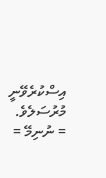އިސްކުރެވޭނީ މުރުސަލެވެ.
= ނުނިމޭ =